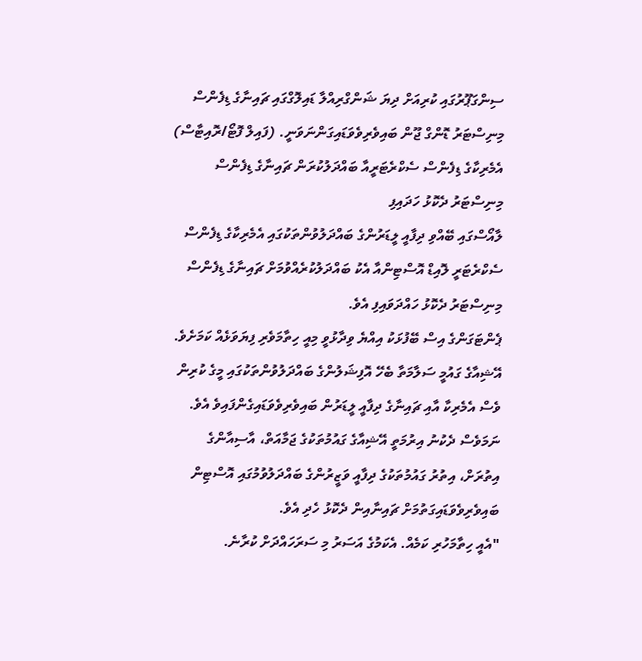ސިންގަޕޫރުގައި ކުރިއަށް ދިޔަ ޝަންގްރިއްލާ ޑައިލޮގްގައި ޗައިނާގެ ޑިފެންސް މިނިސްޓަރު ޑޮންގް ޖޫން ބައިވެރިވެވަޑައިގަންނަވަނީ. (ފައިލް ފޮޓޯ/ރޮއިޓާސް)
އެމެރިކާގެ ޑިފެންސް ސެކްރެޓަރީއާ ބައްދަލުކުރަން ޗައިނާގެ ޑިފެންސް މިނިސްޓަރު ދެކޮޅު ހަދައިފި
ލާއޯސްގައި ބޭއްވި ދިފާއީ ލީޑަރުންގެ ބައްދަލުވުންތަކުގައި އެމެރިކާގެ ޑިފެންސް ސެކްރެޓަރީ ލޮއިޑް އޮސްޓިންއާ އެކު ބައްދަލުކުރެއްވުމަށް ޗައިނާގެ ޑިފެންސް މިނިސްޓަރު ދެކޮޅު ހައްދަވައިފި އެވެ.
ޕެންޓަގަންގެ އިސް ބޭފުޅަކު އިއްޔެ ވިދާޅުވީ މިއީ ހިތާމަވެރި ފިޔަވަޅެއް ކަމަށެވެ.
އޭޝިއާގެ ގައުމީ ސަލާމަތާ ބެހޭ އޮފިޝަލުންގެ ބައްދަލުވުންތަކުގައި މީގެ ކުރިން ވެސް އެމެރިކާ އާއި ޗައިނާގެ ދިފާއީ ލީޑަރުން ބައިވެރިވެވަޑައިގެންފައިވެ އެވެ. ނަމަވެސް ދެކުނު އިރުމަތީ އޭޝިއާގެ ގައުމުތަކުގެ ޖަމާއަތް، އާސިއާންގެ އިތުރަށް، އިތުރު ގައުމުތަކުގެ ދިފާއީ ވަޒީރުންގެ ބައްދަލުވުމުގައި އޮސްޓިން ބައިވެރިވެވަޑައިގަތުމަށް ޗައިނާއިން ދެކޮޅު ހެދި އެވެ.
"އެއީ ހިތާމަހުރި ކަމެއް. އެކަމުގެ އަސަރު މި ސަރަހައްދަށް ކުރާނެ.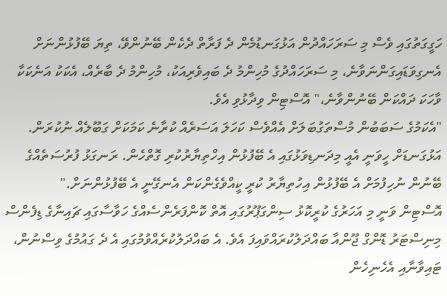ހަގީގަތުގައި ވެސް މި ސަރަހައްދުން އަޅުގަނޑުމެން ދެ ފަރާތް ދެކެން ބޭނުންވޭ، ތިޔަ ބޭފުޅުންނަށް އެނގިވަޑައިގަންނަވާނެ، މި ސަރަހައްދުގެ މުހިންމު ދެ ބައިވެރިއަކު، މުހިންމު ދެ ބާރެއް، އެކަކު އަނެކަކާ ވާހަކަ ދައްކަން ބޭނުންވާނެ،" އޮސްޓިން ވިދާޅުވި އެވެ.
"އެކަމުގެ ސަބަބުން މުސްތަގުބަލަށް އެއްވެސް ކަހަލަ އަސަރެއް ކުރާނެ ކަމަކަށް ގަބޫލެއް ނުކުރަން. އަޅުގަނޑަށް ހީވަނީ އެއީ މިދަނޑިވަޅުގައި އެ ބޭފުޅުން އިހްތިޔާރުކުރި ގޮތްހެން. ރަނގަޅު ފުރުސަތެއްގެ ބޭނުން ނުހިފުމަށް އެ ބޭފުޅުން އިހުތިޔާރު ކުރީ ކީއްވެގެންކަން އެނގޭނީ އެ ބޭފުޅުންނަށް."
އޮސްޓިން ވަނީ މި އަހަރުގެ ކުރީކޮޅު ސިންގަޕޫރުގައި އޮތް ކޮންފަރެންސެއްގެ ހަވާސާގައި ޗައިނާގެ ޑިފެންސް މިނިސްޓަރު ޑޮންގް ޖޫންއާ ބައްދަލުކުރައްވައިފަ އެވެ. އެ ބައްދަލުކުރެއްވުމުގައި އެ ދެ ގައުމުގެ ވިސްނުން، ޓައިވާނާއި އެހެނިހެން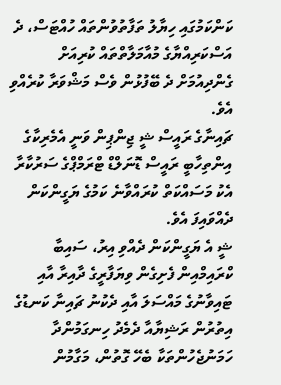ކަންކަމުގައި ހިޔާލު ތަފާތުވުންތައް ހުއްޓަސް، ދެ އަސްކަރިއްޔާގެ މުއާމަލާތްތައް ކުރިއަށް ގެންދިއުމަށް ދެ ބޭފުޅުން ވެސް މަޝްވަރާ ކުރެއްވި އެވެ.
ޗައިނާގެ ރައީސް ޝީ ޖިންޕިން ވަނީ އެމެރިކާގެ އިންތިހާބީ ރައީސް ޑޮނަލްޑް ޓްރަމްޕްގެ ސަރުކާރާ އެކު މަސައްކަތް ކުރައްވާނެ ކަމުގެ ޔަގީންކަން ދެއްވައިފަ އެވެ.
ޝީ އެ ޔަގީންކަން ދެއްވި އިރު، ސައިބާ ކްރައިމްއިން ފެށިގެން ވިޔަފާރީގެ ދާއިރާ އާއި ޓައިވާނުގެ މައްސަލަ އާއި ދެކުނު ޗައިނާ ކަނޑުގެ އިތުރުން ރަޝިޔާއާ ދެމެދު ހިނގަމުންދާ ހަމަނުޖެހުންތަކާ ބެހޭ ގޮތުން، މަގާމުން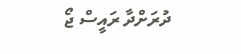ދުރަށްދާ ރައީސް ޖޯ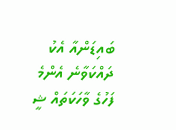ބައިޑަންއާ އެކު ދައްކަވާނެ އެންމެ ފަހުގެ ވާހަކަތައް ޝީ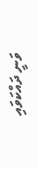ވަނީ ދައްކަވައި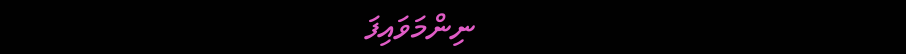ނިންމަވައިފަ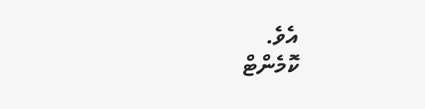އެވެ.
ކޮމެންޓް